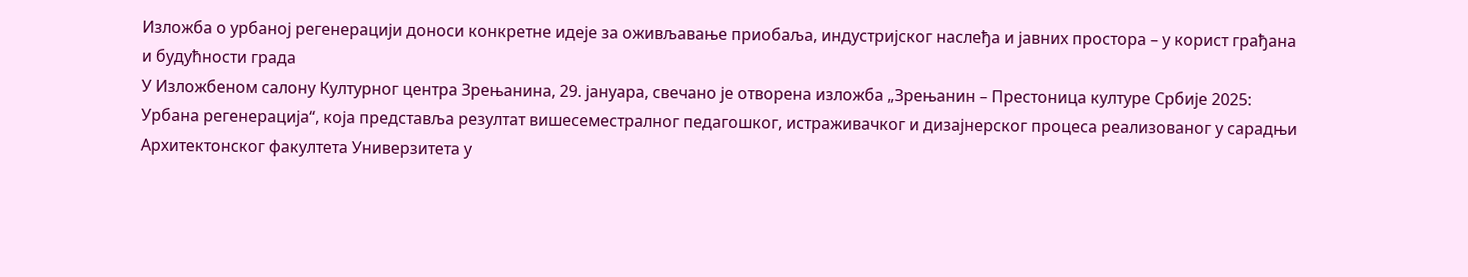Изложба о урбаној регенерацији доноси конкретне идеје за оживљавање приобаља, индустријског наслеђа и јавних простора – у корист грађана и будућности града
У Изложбеном салону Културног центра Зрењанина, 29. јануара, свечано је отворена изложба „Зрењанин – Престоница културе Србије 2025: Урбана регенерација“, која представља резултат вишесеместралног педагошког, истраживачког и дизајнерског процеса реализованог у сарадњи Архитектонског факултета Универзитета у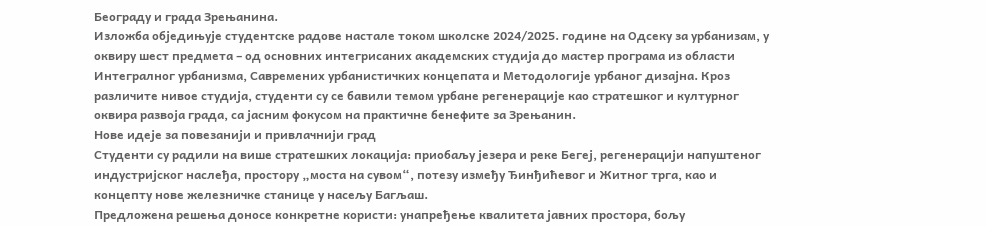Београду и града Зрењанина.
Изложба обједињује студентске радове настале током школске 2024/2025. године на Одсеку за урбанизам, у оквиру шест предмета – од основних интегрисаних академских студија до мастер програма из области Интегралног урбанизма, Савремених урбанистичких концепата и Методологије урбаног дизајна. Кроз различите нивое студија, студенти су се бавили темом урбане регенерације као стратешког и културног оквира развоја града, са јасним фокусом на практичне бенефите за Зрењанин.
Нове идеје за повезанији и привлачнији град
Студенти су радили на више стратешких локација: приобаљу језера и реке Бегеј, регенерацији напуштеног индустријског наслеђа, простору „моста на сувом“, потезу између Ђинђићевог и Житног трга, као и концепту нове железничке станице у насељу Багљаш.
Предложена решења доносе конкретне користи: унапређење квалитета јавних простора, бољу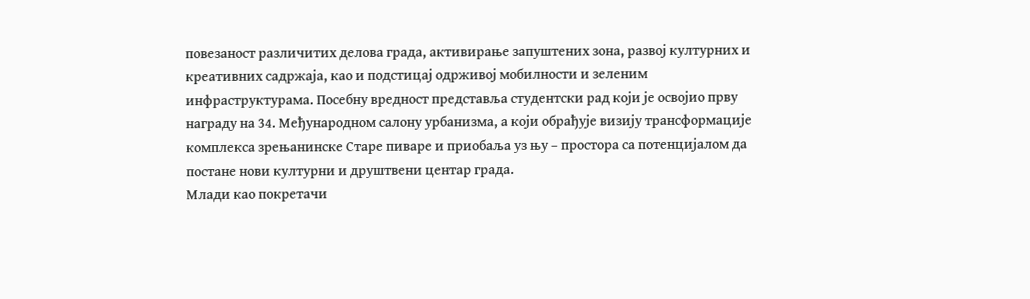повезаност различитих делова града, активирање запуштених зона, развој културних и креативних садржаја, као и подстицај одрживој мобилности и зеленим инфраструктурама. Посебну вредност представља студентски рад који је освојио прву награду на 34. Међународном салону урбанизма, а који обрађује визију трансформације комплекса зрењанинске Старе пиваре и приобаља уз њу – простора са потенцијалом да постане нови културни и друштвени центар града.
Млади као покретачи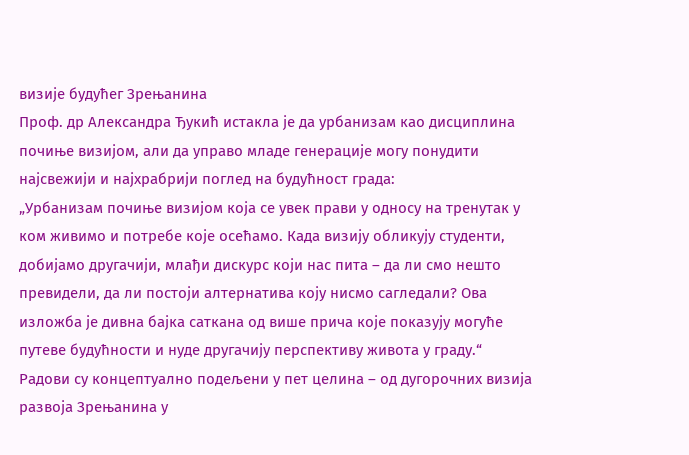визије будућег Зрењанина
Проф. др Александра Ђукић истакла је да урбанизам као дисциплина почиње визијом, али да управо младе генерације могу понудити најсвежији и најхрабрији поглед на будућност града:
„Урбанизам почиње визијом која се увек прави у односу на тренутак у ком живимо и потребе које осећамо. Када визију обликују студенти, добијамо другачији, млађи дискурс који нас пита – да ли смо нешто превидели, да ли постоји алтернатива коју нисмо сагледали? Ова изложба је дивна бајка саткана од више прича које показују могуће путеве будућности и нуде другачију перспективу живота у граду.“
Радови су концептуално подељени у пет целина – од дугорочних визија развоја Зрењанина у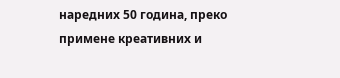наредних 50 година, преко примене креативних и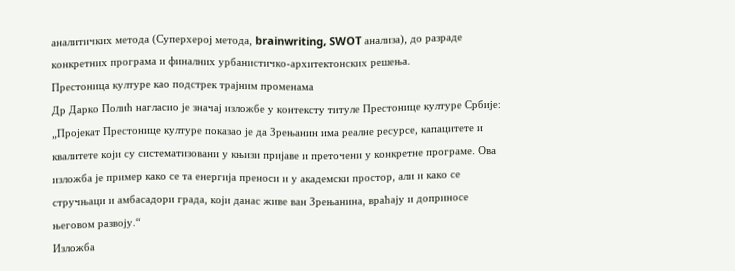аналитичких метода (Суперхерој метода, brainwriting, SWOT анализа), до разраде конкретних програма и финалних урбанистичко-архитектонских решења.
Престоница културе као подстрек трајним променама
Др Дарко Полић нагласио је значај изложбе у контексту титуле Престонице културе Србије:
„Пројекат Престонице културе показао је да Зрењанин има реалне ресурсе, капацитете и квалитете који су систематизовани у књизи пријаве и преточени у конкретне програме. Ова изложба је пример како се та енергија преноси и у академски простор, али и како се стручњаци и амбасадори града, који данас живе ван Зрењанина, враћају и доприносе његовом развоју.“
Изложба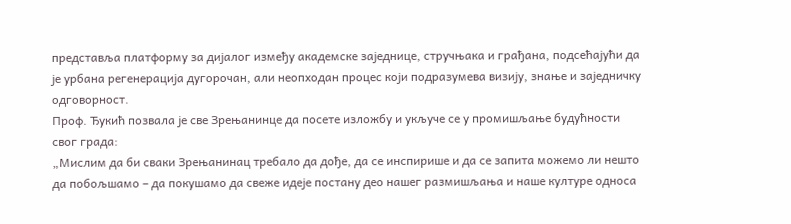представља платформу за дијалог између академске заједнице, стручњака и грађана, подсећајући да је урбана регенерација дугорочан, али неопходан процес који подразумева визију, знање и заједничку одговорност.
Проф. Ђукић позвала је све Зрењанинце да посете изложбу и укључе се у промишљање будућности свог града:
„Мислим да би сваки Зрењанинац требало да дође, да се инспирише и да се запита можемо ли нешто да побољшамо – да покушамо да свеже идеје постану део нашег размишљања и наше културе односа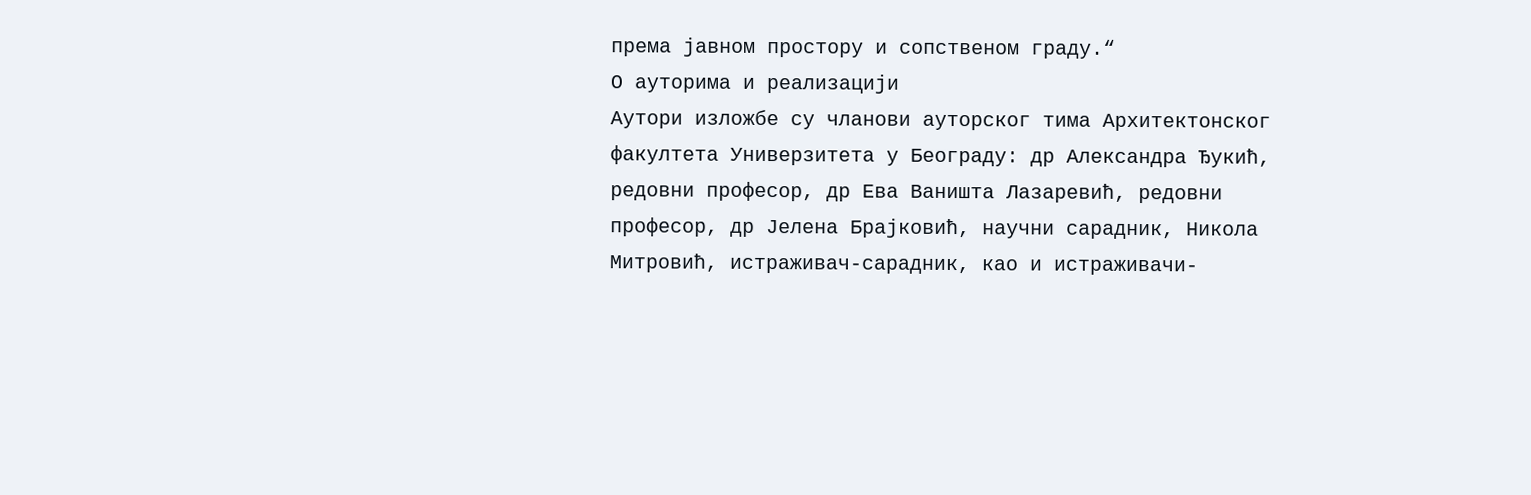према јавном простору и сопственом граду.“
О ауторима и реализацији
Аутори изложбе су чланови ауторског тима Архитектонског факултета Универзитета у Београду: др Александра Ђукић, редовни професор, др Ева Ваништа Лазаревић, редовни професор, др Јелена Брајковић, научни сарадник, Никола Митровић, истраживач-сарадник, као и истраживачи-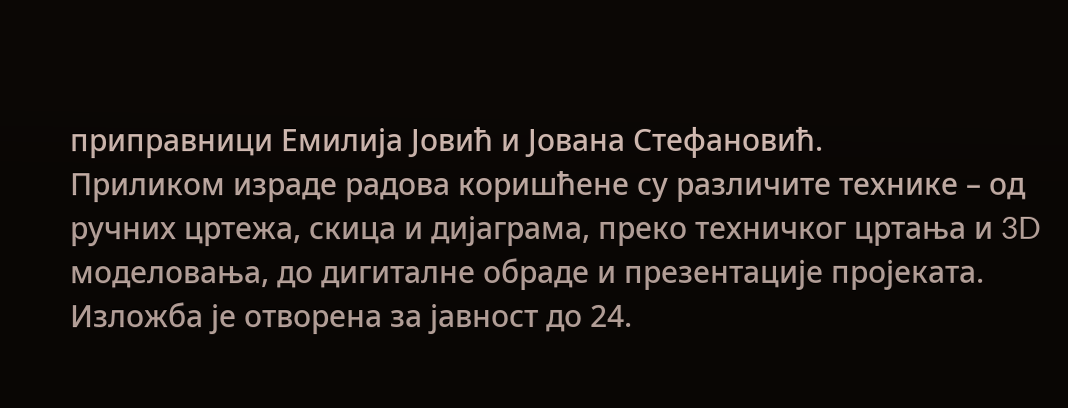приправници Емилија Јовић и Јована Стефановић.
Приликом израде радова коришћене су различите технике – од ручних цртежа, скица и дијаграма, преко техничког цртања и 3D моделовања, до дигиталне обраде и презентације пројеката.
Изложба је отворена за јавност до 24.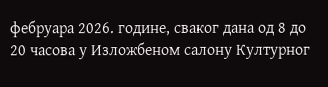фебруара 2026. године, сваког дана од 8 до 20 часова у Изложбеном салону Културног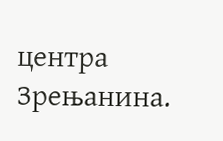центра Зрењанина.